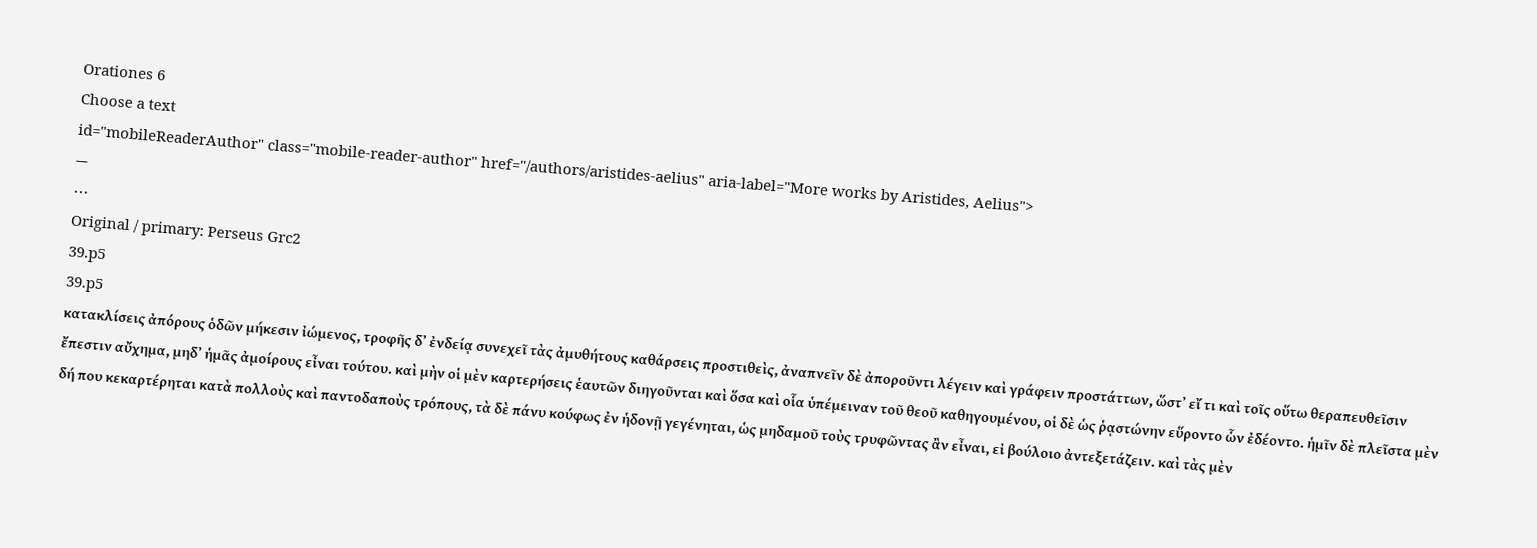Orationes 6
Choose a text
id="mobileReaderAuthor" class="mobile-reader-author" href="/authors/aristides-aelius" aria-label="More works by Aristides, Aelius">
—
⋯
Original / primary: Perseus Grc2
39.p5
39.p5
κατακλίσεις ἀπόρους ὁδῶν μήκεσιν ἰώμενος, τροφῆς δʼ ἐνδείᾳ συνεχεῖ τὰς ἀμυθήτους καθάρσεις προστιθεὶς, ἀναπνεῖν δὲ ἀποροῦντι λέγειν καὶ γράφειν προστάττων, ὥστʼ εἴ τι καὶ τοῖς οὕτω θεραπευθεῖσιν ἔπεστιν αὔχημα, μηδʼ ἡμᾶς ἀμοίρους εἶναι τούτου. καὶ μὴν οἱ μὲν καρτερήσεις ἑαυτῶν διηγοῦνται καὶ ὅσα καὶ οἷα ὑπέμειναν τοῦ θεοῦ καθηγουμένου, οἱ δὲ ὡς ῥᾳστώνην εὕροντο ὧν ἐδέοντο. ἡμῖν δὲ πλεῖστα μὲν δή που κεκαρτέρηται κατὰ πολλοὺς καὶ παντοδαποὺς τρόπους, τὰ δὲ πάνυ κούφως ἐν ἡδονῇ γεγένηται, ὡς μηδαμοῦ τοὺς τρυφῶντας ἂν εἶναι, εἰ βούλοιο ἀντεξετάζειν. καὶ τὰς μὲν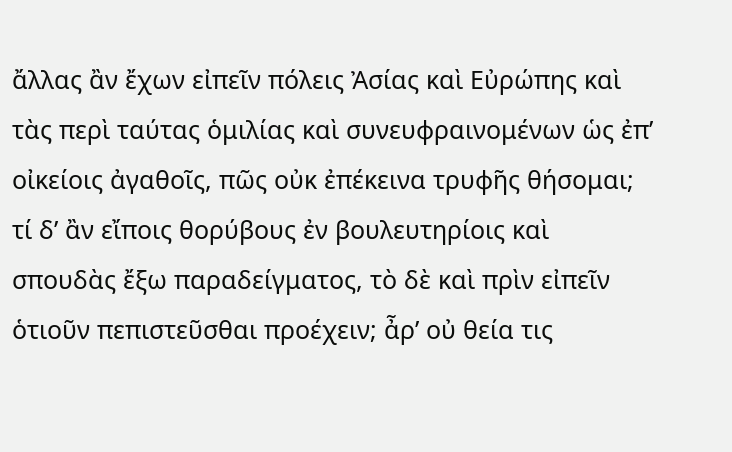ἄλλας ἂν ἔχων εἰπεῖν πόλεις Ἀσίας καὶ Εὐρώπης καὶ τὰς περὶ ταύτας ὁμιλίας καὶ συνευφραινομένων ὡς ἐπʼ οἰκείοις ἀγαθοῖς, πῶς οὐκ ἐπέκεινα τρυφῆς θήσομαι; τί δʼ ἂν εἴποις θορύβους ἐν βουλευτηρίοις καὶ σπουδὰς ἔξω παραδείγματος, τὸ δὲ καὶ πρὶν εἰπεῖν ὁτιοῦν πεπιστεῦσθαι προέχειν; ἆρʼ οὐ θεία τις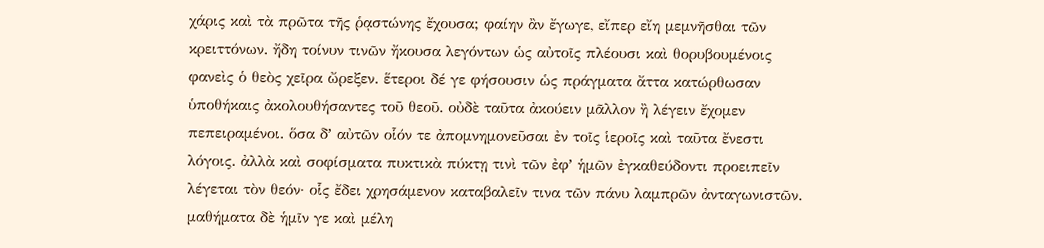χάρις καὶ τὰ πρῶτα τῆς ῥᾳστώνης ἔχουσα; φαίην ἂν ἔγωγε, εἴπερ εἴη μεμνῆσθαι τῶν κρειττόνων. ἤδη τοίνυν τινῶν ἤκουσα λεγόντων ὡς αὐτοῖς πλέουσι καὶ θορυβουμένοις φανεὶς ὁ θεὸς χεῖρα ὤρεξεν. ἕτεροι δέ γε φήσουσιν ὡς πράγματα ἄττα κατώρθωσαν ὑποθήκαις ἀκολουθήσαντες τοῦ θεοῦ. οὐδὲ ταῦτα ἀκούειν μᾶλλον ἢ λέγειν ἔχομεν πεπειραμένοι. ὅσα δʼ αὐτῶν οἷόν τε ἀπομνημονεῦσαι ἐν τοῖς ἱεροῖς καὶ ταῦτα ἔνεστι λόγοις. ἀλλὰ καὶ σοφίσματα πυκτικὰ πύκτῃ τινὶ τῶν ἐφʼ ἡμῶν ἐγκαθεύδοντι προειπεῖν λέγεται τὸν θεόν· οἷς ἔδει χρησάμενον καταβαλεῖν τινα τῶν πάνυ λαμπρῶν ἀνταγωνιστῶν. μαθήματα δὲ ἡμῖν γε καὶ μέλη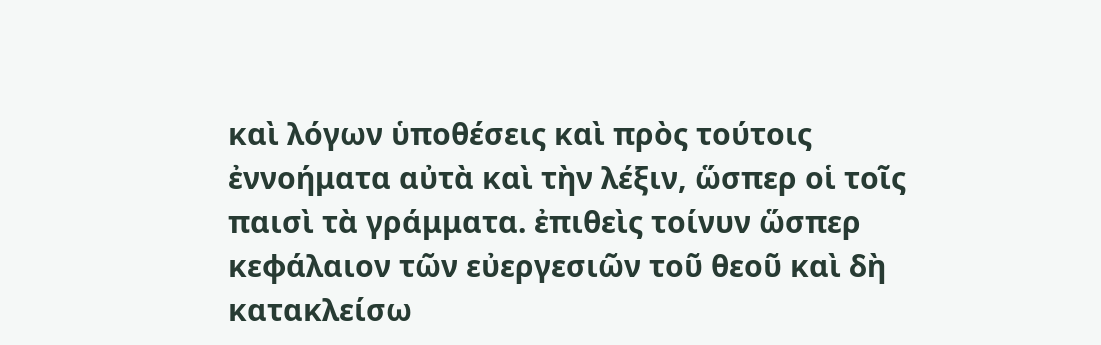καὶ λόγων ὑποθέσεις καὶ πρὸς τούτοις ἐννοήματα αὐτὰ καὶ τὴν λέξιν, ὥσπερ οἱ τοῖς παισὶ τὰ γράμματα. ἐπιθεὶς τοίνυν ὥσπερ κεφάλαιον τῶν εὐεργεσιῶν τοῦ θεοῦ καὶ δὴ κατακλείσω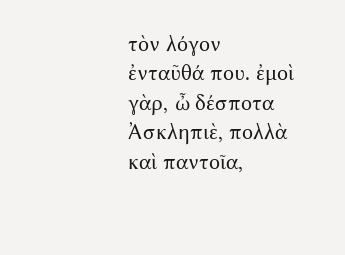τὸν λόγον ἐνταῦθά που. ἐμοὶ γὰρ, ὦ δέσποτα Ἀσκληπιὲ, πολλὰ καὶ παντοῖα,